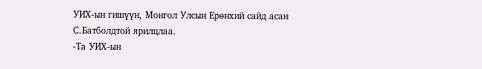УИХ-ын гишүүн, Монгол Улсын Ерөнхий сайд асан С.Батболдтой ярилцлаа.
-Та УИХ-ын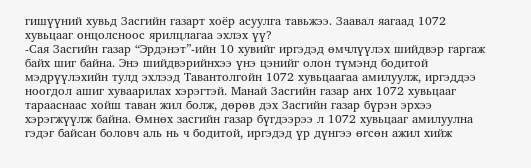гишүүний хувьд Засгийн газарт хоёр асуулга тавьжээ. Заавал яагаад 1072 хувьцааг онцолсноос ярилцлагаа эхлэх үү?
-Сая Засгийн газар “Эрдэнэт”-ийн 10 хувийг иргэдэд өмчлүүлэх шийдвэр гаргаж байх шиг байна. Энэ шийдвэрийнхээ үнэ цэнийг олон түмэнд бодитой мэдрүүлэхийн тулд эхлээд Тавантолгойн 1072 хувьцаагаа амилуулж, иргэддээ ноогдол ашиг хуваарилах хэрэгтэй. Манай Засгийн газар анх 1072 хувьцааг тарааснаас хойш таван жил болж, дөрөв дэх Засгийн газар бүрэн эрхээ хэрэгжүүлж байна. Өмнөх засгийн газар бүгдээрээ л 1072 хувьцааг амилуулна гэдэг байсан боловч аль нь ч бодитой, иргэдэд үр дүнгээ өгсөн ажил хийж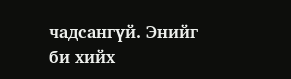чадсангүй. Энийг би хийх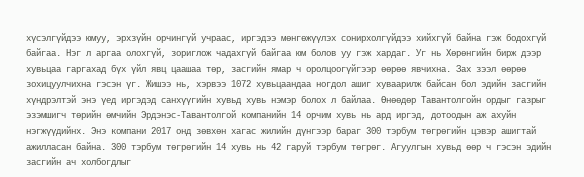хүсэлгүйдээ юмуу, эрхзүйн орчингүй учраас, иргэдээ мөнгөжүүлэх сонирхолгүйдээ хийхгүй байна гэж бодохгүй байгаа. Нэг л аргаа олохгүй, зориглож чадахгүй байгаа юм болов уу гэж хардаг. Уг нь Хөрөнгийн бирж дээр хувьцаа гаргахад бүх үйл явц цаашаа төр, засгийн ямар ч оролцоогүйгээр өөрөө явчихна. Зах зээл өөрөө зохицуулчихна гэсэн үг. Жишээ нь, хэрвээ 1072 хувьцаандаа ногдол ашиг хуваарилж байсан бол эдийн засгийн хүндрэлтэй энэ үед иргэдэд санхүүгийн хувьд хувь нэмэр болох л байлаа. Өнөөдөр Тавантолгойн ордыг газрыг эзэмшигч төрийн өмчийн Эрдэнэс-Тавантолгой компанийн 14 орчим хувь нь ард иргэд, дотоодын аж ахуйн нэгжүүдийнх. Энэ компани 2017 онд зөвхөн хагас жилийн дүнгээр бараг 300 тэрбум төгрөгийн цэвэр ашигтай ажилласан байна. 300 тэрбум төгрөгийн 14 хувь нь 42 гаруй тэрбум төгрөг. Агуулгын хувьд өөр ч гэсэн эдийн засгийн ач холбогдлыг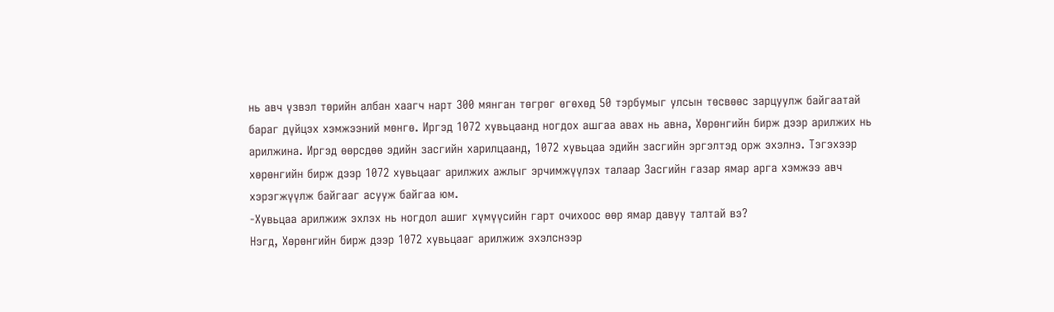нь авч үзвэл төрийн албан хаагч нарт 300 мянган төгрөг өгөхөд 50 тэрбумыг улсын төсвөөс зарцуулж байгаатай бараг дүйцэх хэмжээний мөнгө. Иргэд 1072 хувьцаанд ногдох ашгаа авах нь авна, Хөрөнгийн бирж дээр арилжих нь арилжина. Иргэд өөрсдөө эдийн засгийн харилцаанд, 1072 хувьцаа эдийн засгийн эргэлтэд орж эхэлнэ. Тэгэхээр хөрөнгийн бирж дээр 1072 хувьцааг арилжих ажлыг эрчимжүүлэх талаар Засгийн газар ямар арга хэмжээ авч хэрэгжүүлж байгааг асууж байгаа юм.
-Хувьцаа арилжиж эхлэх нь ногдол ашиг хүмүүсийн гарт очихоос өөр ямар давуу талтай вэ?
Нэгд, Хөрөнгийн бирж дээр 1072 хувьцааг арилжиж эхэлснээр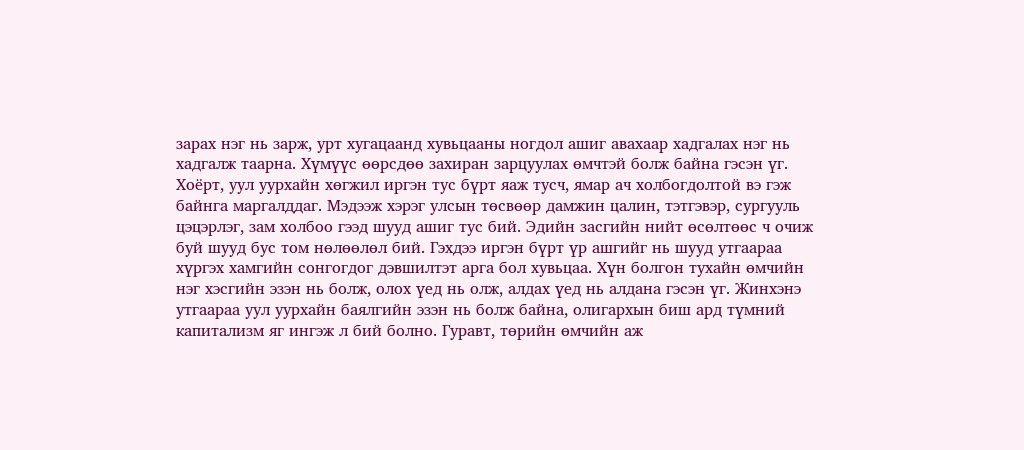зарах нэг нь зарж, урт хугацаанд хувьцааны ногдол ашиг авахаар хадгалах нэг нь хадгалж таарна. Хүмүүс өөрсдөө захиран зарцуулах өмчтэй болж байна гэсэн үг. Хоёрт, уул уурхайн хөгжил иргэн тус бүрт яаж тусч, ямар ач холбогдолтой вэ гэж байнга маргалддаг. Мэдээж хэрэг улсын төсвөөр дамжин цалин, тэтгэвэр, сургууль цэцэрлэг, зам холбоо гээд шууд ашиг тус бий. Эдийн засгийн нийт өсөлтөөс ч очиж буй шууд бус том нөлөөлөл бий. Гэхдээ иргэн бүрт үр ашгийг нь шууд утгаараа хүргэх хамгийн сонгогдог дэвшилтэт арга бол хувьцаа. Хүн болгон тухайн өмчийн нэг хэсгийн эзэн нь болж, олох үед нь олж, алдах үед нь алдана гэсэн үг. Жинхэнэ утгаараа уул уурхайн баялгийн эзэн нь болж байна, олигархын биш ард түмний капитализм яг ингэж л бий болно. Гуравт, төрийн өмчийн аж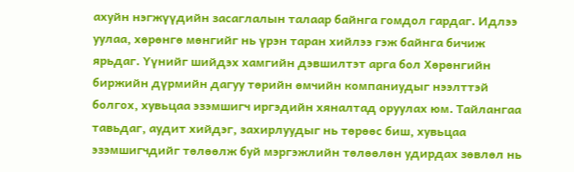ахуйн нэгжүүдийн засаглалын талаар байнга гомдол гардаг. Идлээ уулаа, хөрөнгө мөнгийг нь үрэн таран хийлээ гэж байнга бичиж ярьдаг. Үүнийг шийдэх хамгийн дэвшилтэт арга бол Хөрөнгийн биржийн дүрмийн дагуу төрийн өмчийн компаниудыг нээлттэй болгох, хувьцаа эзэмшигч иргэдийн хяналтад оруулах юм. Тайлангаа тавьдаг, аудит хийдэг, захирлуудыг нь төрөөс биш, хувьцаа эзэмшигчдийг төлөөлж буй мэргэжлийн төлөөлөн удирдах зөвлөл нь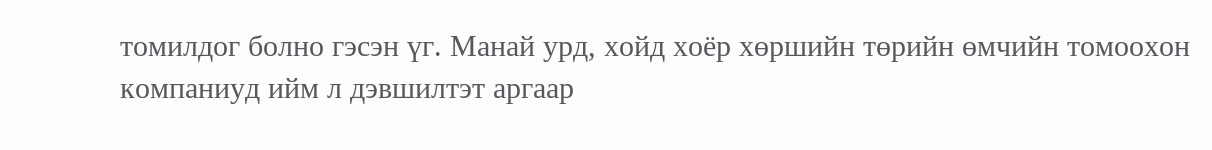томилдог болно гэсэн үг. Манай урд, хойд хоёр хөршийн төрийн өмчийн томоохон компаниуд ийм л дэвшилтэт аргаар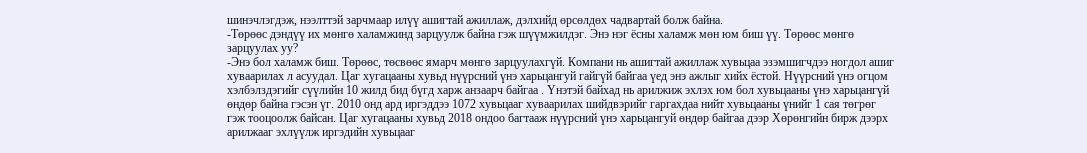шинэчлэгдэж, нээлттэй зарчмаар илүү ашигтай ажиллаж, дэлхийд өрсөлдөх чадвартай болж байна.
-Төрөөс дэндүү их мөнгө халамжинд зарцуулж байна гэж шүүмжилдэг. Энэ нэг ёсны халамж мөн юм биш үү. Төрөөс мөнгө зарцуулах уу?
-Энэ бол халамж биш. Төрөөс, төсвөөс ямарч мөнгө зарцуулахгүй. Компани нь ашигтай ажиллаж хувьцаа эзэмшигчдээ ногдол ашиг хуваарилах л асуудал. Цаг хугацааны хувьд нүүрсний үнэ харьцангуй гайгүй байгаа үед энэ ажлыг хийх ёстой. Нүүрсний үнэ огцом хэлбэлздэгийг сүүлийн 10 жилд бид бүгд харж анзаарч байгаа . Үнэтэй байхад нь арилжиж эхлэх юм бол хувьцааны үнэ харьцангүй өндөр байна гэсэн үг. 2010 онд ард иргэддээ 1072 хувьцааг хуваарилах шийдвэрийг гаргахдаа нийт хувьцааны үнийг 1 сая төгрөг гэж тооцоолж байсан. Цаг хугацааны хувьд 2018 ондоо багтааж нүүрсний үнэ харьцангуй өндөр байгаа дээр Хөрөнгийн бирж дээрх арилжааг эхлүүлж иргэдийн хувьцааг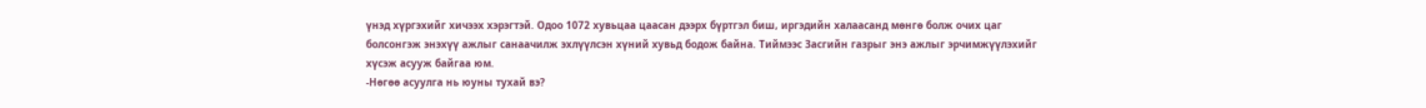үнэд хүргэхийг хичээх хэрэгтэй. Одоо 1072 хувьцаа цаасан дээрх бүртгэл биш, иргэдийн халаасанд мөнгө болж очих цаг болсонгэж энэхүү ажлыг санаачилж эхлүүлсэн хүний хувьд бодож байна. Тиймээс Засгийн газрыг энэ ажлыг эрчимжүүлэхийг хүсэж асууж байгаа юм.
-Нөгөө асуулга нь юуны тухай вэ?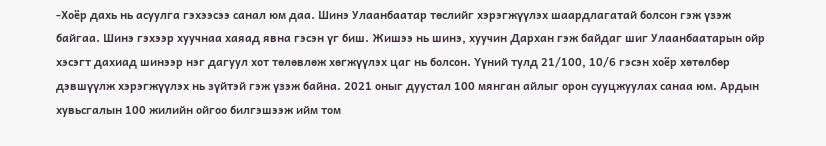-Хоёр дахь нь асуулга гэхээсээ санал юм даа. Шинэ Улаанбаатар төслийг хэрэгжүүлэх шаардлагатай болсон гэж үзэж байгаа. Шинэ гэхээр хуучнаа хаяад явна гэсэн үг биш. Жишээ нь шинэ, хуучин Дархан гэж байдаг шиг Улаанбаатарын ойр хэсэгт дахиад шинээр нэг дагуул хот төлөвлөж хөгжүүлэх цаг нь болсон. Үүний тулд 21/100, 10/6 гэсэн хоёр хөтөлбөр дэвшүүлж хэрэгжүүлэх нь зүйтэй гэж үзэж байна. 2021 оныг дуустал 100 мянган айлыг орон сууцжуулах санаа юм. Ардын хувьсгалын 100 жилийн ойгоо билгэшээж ийм том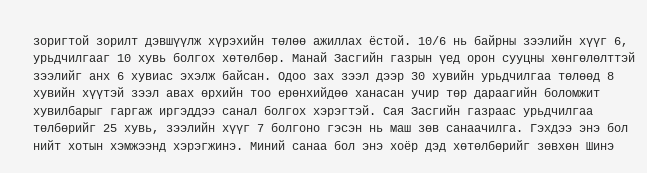зоригтой зорилт дэвшүүлж хүрэхийн төлөө ажиллах ёстой. 10/6 нь байрны зээлийн хүүг 6, урьдчилгааг 10 хувь болгох хөтөлбөр. Манай Засгийн газрын үед орон сууцны хөнгөлөлттэй зээлийг анх 6 хувиас эхэлж байсан. Одоо зах зээл дээр 30 хувийн урьдчилгаа төлөөд 8 хувийн хүүтэй зээл авах өрхийн тоо ерөнхийдөө ханасан учир төр дараагийн боломжит хувилбарыг гаргаж иргэддээ санал болгох хэрэгтэй. Сая Засгийн газраас урьдчилгаа төлбөрийг 25 хувь, зээлийн хүүг 7 болгоно гэсэн нь маш зөв санаачилга. Гэхдээ энэ бол нийт хотын хэмжээнд хэрэгжинэ. Миний санаа бол энэ хоёр дэд хөтөлбөрийг зөвхөн Шинэ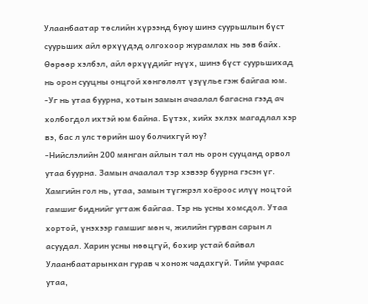Улаанбаатар төслийн хүрээнд буюу шинэ суурьшлын бүст суурьших айл өрхүүдэд олгохоор журамлах нь зөв байх. Өөрөөр хэлбэл, айл өрхүүдийг нүүх, шинэ бүст суурьшихад нь орон сууцны онцгой хөнгөлөлт үзүүлье гэж байгаа юм.
-Уг нь утаа буурна, хотын замын ачаалал багасна гээд ач холбогдол ихтэй юм байна. Бүтэх, хийх эхлэх магадлал хэр вэ, бас л улс төрийн шоу болчихгүй юу?
-Нийслэлийн 200 мянган айлын тал нь орон сууцанд орвол утаа буурна. Замын ачаалал тэр хэвээр буурна гэсэн үг. Хамгийн гол нь, утаа, замын түгжрэл хоёроос илүү ноцтой гамшиг биднийг угтаж байгаа. Тэр нь усны хомсдол. Утаа хортой, үнэхээр гамшиг мөн ч, жилийн гурван сарын л асуудал. Харин усны нөөцгүй, бохир устай байвал Улаанбаатарынхан гурав ч хонож чадахгүй. Тийм учраас утаа,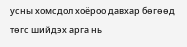усны хомсдол хоёроо давхар бөгөөд төгс шийдэх арга нь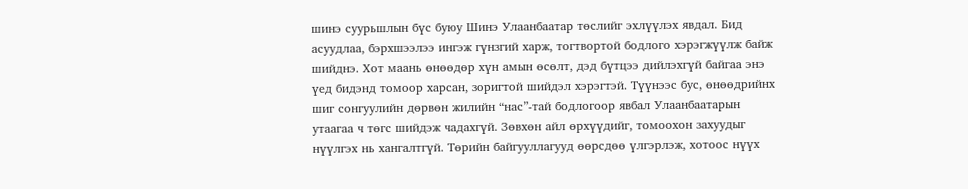шинэ суурьшлын бүс буюу Шинэ Улаанбаатар төслийг эхлүүлэх явдал. Бид асуудлаа, бэрхшээлээ ингэж гүнзгий харж, тогтвортой бодлого хэрэгжүүлж байж шийднэ. Хот маань өнөөдөр хүн амын өсөлт, дэд бүтцээ дийлэхгүй байгаа энэ үед бидэнд томоор харсан, зоригтой шийдэл хэрэгтэй. Түүнээс бус, өнөөдрийнх шиг сонгуулийн дөрвөн жилийн “нас”-тай бодлогоор явбал Улаанбаатарын утаагаа ч төгс шийдэж чадахгүй. Зөвхөн айл өрхүүдийг, томоохон захуудыг нүүлгэх нь хангалтгүй. Төрийн байгууллагууд өөрсдөө үлгэрлэж, хотоос нүүх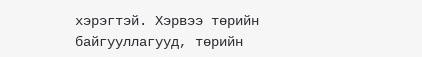хэрэгтэй. Хэрвээ төрийн байгууллагууд, төрийн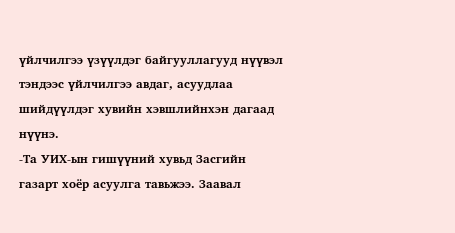үйлчилгээ үзүүлдэг байгууллагууд нүүвэл тэндээс үйлчилгээ авдаг, асуудлаа шийдүүлдэг хувийн хэвшлийнхэн дагаад нүүнэ.
-Та УИХ-ын гишүүний хувьд Засгийн газарт хоёр асуулга тавьжээ. Заавал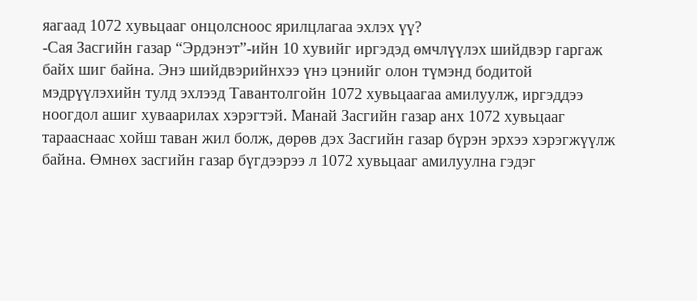яагаад 1072 хувьцааг онцолсноос ярилцлагаа эхлэх үү?
-Сая Засгийн газар “Эрдэнэт”-ийн 10 хувийг иргэдэд өмчлүүлэх шийдвэр гаргаж байх шиг байна. Энэ шийдвэрийнхээ үнэ цэнийг олон түмэнд бодитой мэдрүүлэхийн тулд эхлээд Тавантолгойн 1072 хувьцаагаа амилуулж, иргэддээ ноогдол ашиг хуваарилах хэрэгтэй. Манай Засгийн газар анх 1072 хувьцааг тарааснаас хойш таван жил болж, дөрөв дэх Засгийн газар бүрэн эрхээ хэрэгжүүлж байна. Өмнөх засгийн газар бүгдээрээ л 1072 хувьцааг амилуулна гэдэг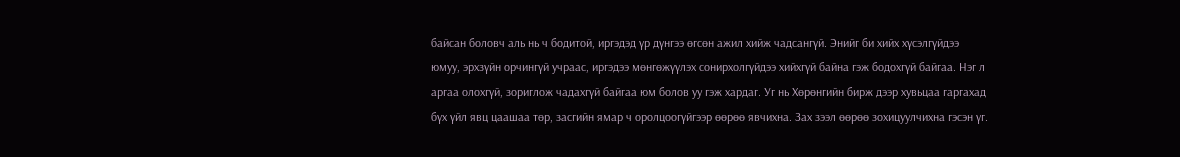байсан боловч аль нь ч бодитой, иргэдэд үр дүнгээ өгсөн ажил хийж чадсангүй. Энийг би хийх хүсэлгүйдээ юмуу, эрхзүйн орчингүй учраас, иргэдээ мөнгөжүүлэх сонирхолгүйдээ хийхгүй байна гэж бодохгүй байгаа. Нэг л аргаа олохгүй, зориглож чадахгүй байгаа юм болов уу гэж хардаг. Уг нь Хөрөнгийн бирж дээр хувьцаа гаргахад бүх үйл явц цаашаа төр, засгийн ямар ч оролцоогүйгээр өөрөө явчихна. Зах зээл өөрөө зохицуулчихна гэсэн үг.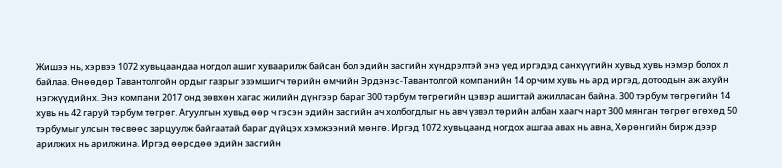Жишээ нь, хэрвээ 1072 хувьцаандаа ногдол ашиг хуваарилж байсан бол эдийн засгийн хүндрэлтэй энэ үед иргэдэд санхүүгийн хувьд хувь нэмэр болох л байлаа. Өнөөдөр Тавантолгойн ордыг газрыг эзэмшигч төрийн өмчийн Эрдэнэс-Тавантолгой компанийн 14 орчим хувь нь ард иргэд, дотоодын аж ахуйн нэгжүүдийнх. Энэ компани 2017 онд зөвхөн хагас жилийн дүнгээр бараг 300 тэрбум төгрөгийн цэвэр ашигтай ажилласан байна. 300 тэрбум төгрөгийн 14 хувь нь 42 гаруй тэрбум төгрөг. Агуулгын хувьд өөр ч гэсэн эдийн засгийн ач холбогдлыг нь авч үзвэл төрийн албан хаагч нарт 300 мянган төгрөг өгөхөд 50 тэрбумыг улсын төсвөөс зарцуулж байгаатай бараг дүйцэх хэмжээний мөнгө. Иргэд 1072 хувьцаанд ногдох ашгаа авах нь авна, Хөрөнгийн бирж дээр арилжих нь арилжина. Иргэд өөрсдөө эдийн засгийн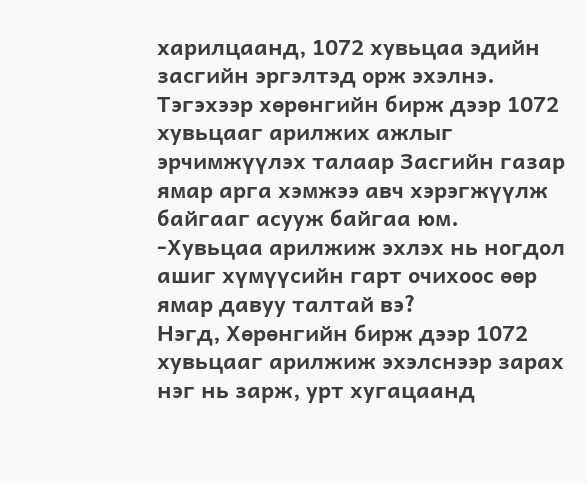харилцаанд, 1072 хувьцаа эдийн засгийн эргэлтэд орж эхэлнэ. Тэгэхээр хөрөнгийн бирж дээр 1072 хувьцааг арилжих ажлыг эрчимжүүлэх талаар Засгийн газар ямар арга хэмжээ авч хэрэгжүүлж байгааг асууж байгаа юм.
-Хувьцаа арилжиж эхлэх нь ногдол ашиг хүмүүсийн гарт очихоос өөр ямар давуу талтай вэ?
Нэгд, Хөрөнгийн бирж дээр 1072 хувьцааг арилжиж эхэлснээр зарах нэг нь зарж, урт хугацаанд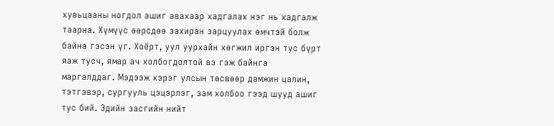хувьцааны ногдол ашиг авахаар хадгалах нэг нь хадгалж таарна. Хүмүүс өөрсдөө захиран зарцуулах өмчтэй болж байна гэсэн үг. Хоёрт, уул уурхайн хөгжил иргэн тус бүрт яаж тусч, ямар ач холбогдолтой вэ гэж байнга маргалддаг. Мэдээж хэрэг улсын төсвөөр дамжин цалин, тэтгэвэр, сургууль цэцэрлэг, зам холбоо гээд шууд ашиг тус бий. Эдийн засгийн нийт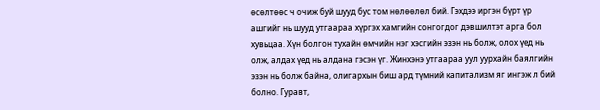өсөлтөөс ч очиж буй шууд бус том нөлөөлөл бий. Гэхдээ иргэн бүрт үр ашгийг нь шууд утгаараа хүргэх хамгийн сонгогдог дэвшилтэт арга бол хувьцаа. Хүн болгон тухайн өмчийн нэг хэсгийн эзэн нь болж, олох үед нь олж, алдах үед нь алдана гэсэн үг. Жинхэнэ утгаараа уул уурхайн баялгийн эзэн нь болж байна, олигархын биш ард түмний капитализм яг ингэж л бий болно. Гуравт,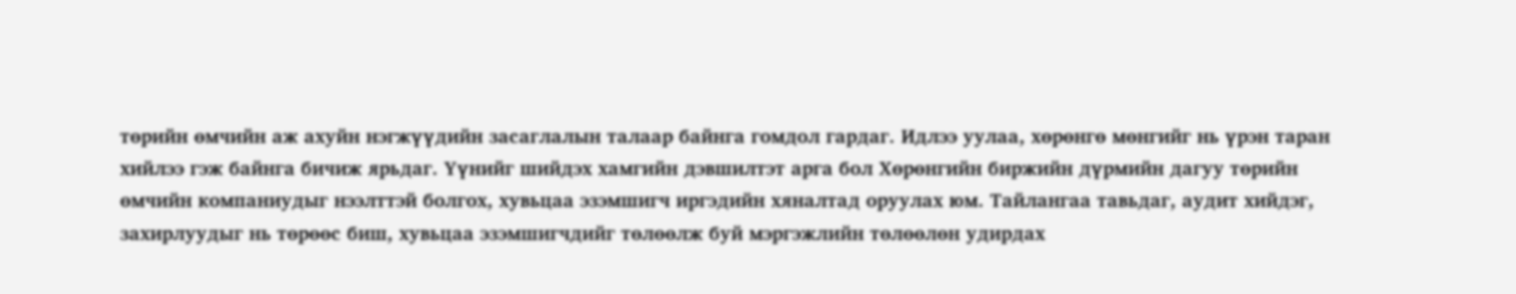төрийн өмчийн аж ахуйн нэгжүүдийн засаглалын талаар байнга гомдол гардаг. Идлээ уулаа, хөрөнгө мөнгийг нь үрэн таран хийлээ гэж байнга бичиж ярьдаг. Үүнийг шийдэх хамгийн дэвшилтэт арга бол Хөрөнгийн биржийн дүрмийн дагуу төрийн өмчийн компаниудыг нээлттэй болгох, хувьцаа эзэмшигч иргэдийн хяналтад оруулах юм. Тайлангаа тавьдаг, аудит хийдэг, захирлуудыг нь төрөөс биш, хувьцаа эзэмшигчдийг төлөөлж буй мэргэжлийн төлөөлөн удирдах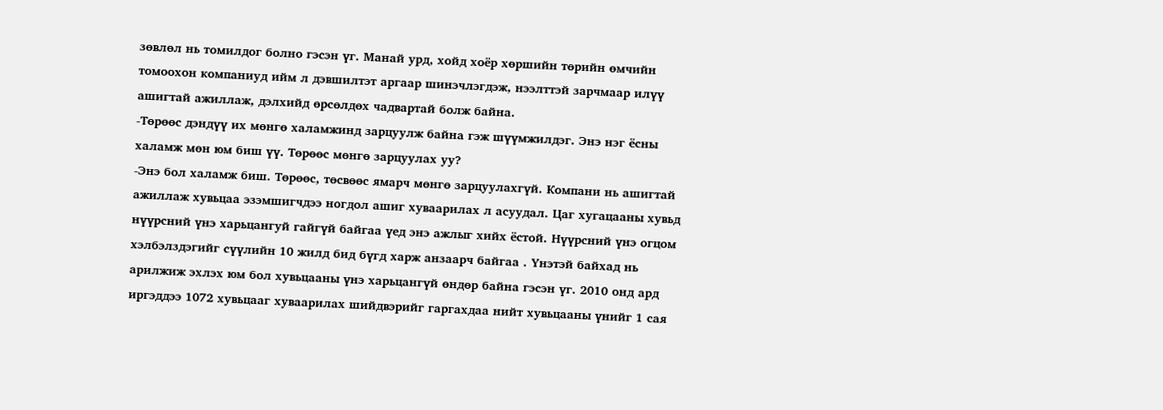зөвлөл нь томилдог болно гэсэн үг. Манай урд, хойд хоёр хөршийн төрийн өмчийн томоохон компаниуд ийм л дэвшилтэт аргаар шинэчлэгдэж, нээлттэй зарчмаар илүү ашигтай ажиллаж, дэлхийд өрсөлдөх чадвартай болж байна.
-Төрөөс дэндүү их мөнгө халамжинд зарцуулж байна гэж шүүмжилдэг. Энэ нэг ёсны халамж мөн юм биш үү. Төрөөс мөнгө зарцуулах уу?
-Энэ бол халамж биш. Төрөөс, төсвөөс ямарч мөнгө зарцуулахгүй. Компани нь ашигтай ажиллаж хувьцаа эзэмшигчдээ ногдол ашиг хуваарилах л асуудал. Цаг хугацааны хувьд нүүрсний үнэ харьцангуй гайгүй байгаа үед энэ ажлыг хийх ёстой. Нүүрсний үнэ огцом хэлбэлздэгийг сүүлийн 10 жилд бид бүгд харж анзаарч байгаа . Үнэтэй байхад нь арилжиж эхлэх юм бол хувьцааны үнэ харьцангүй өндөр байна гэсэн үг. 2010 онд ард иргэддээ 1072 хувьцааг хуваарилах шийдвэрийг гаргахдаа нийт хувьцааны үнийг 1 сая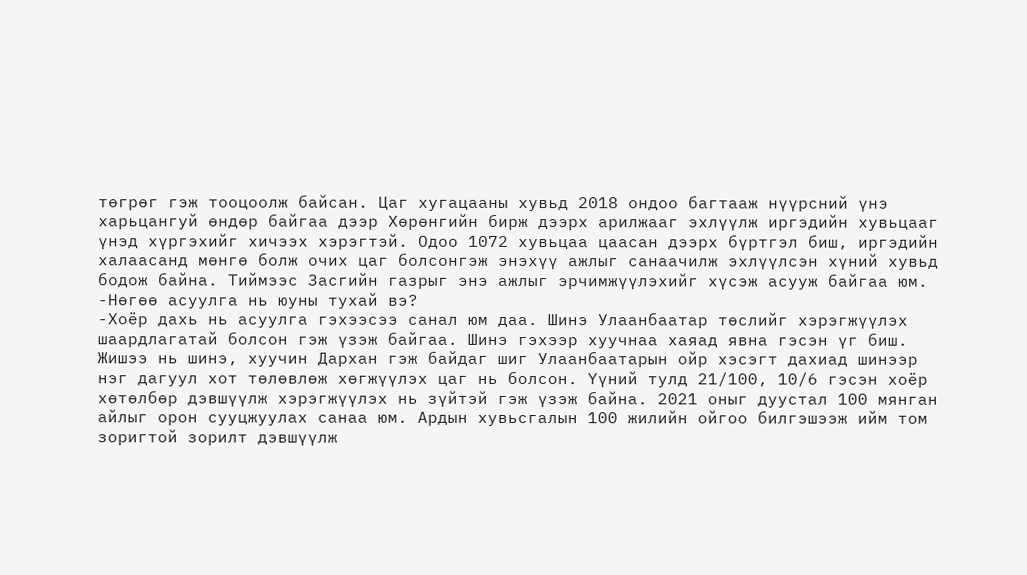төгрөг гэж тооцоолж байсан. Цаг хугацааны хувьд 2018 ондоо багтааж нүүрсний үнэ харьцангуй өндөр байгаа дээр Хөрөнгийн бирж дээрх арилжааг эхлүүлж иргэдийн хувьцааг үнэд хүргэхийг хичээх хэрэгтэй. Одоо 1072 хувьцаа цаасан дээрх бүртгэл биш, иргэдийн халаасанд мөнгө болж очих цаг болсонгэж энэхүү ажлыг санаачилж эхлүүлсэн хүний хувьд бодож байна. Тиймээс Засгийн газрыг энэ ажлыг эрчимжүүлэхийг хүсэж асууж байгаа юм.
-Нөгөө асуулга нь юуны тухай вэ?
-Хоёр дахь нь асуулга гэхээсээ санал юм даа. Шинэ Улаанбаатар төслийг хэрэгжүүлэх шаардлагатай болсон гэж үзэж байгаа. Шинэ гэхээр хуучнаа хаяад явна гэсэн үг биш. Жишээ нь шинэ, хуучин Дархан гэж байдаг шиг Улаанбаатарын ойр хэсэгт дахиад шинээр нэг дагуул хот төлөвлөж хөгжүүлэх цаг нь болсон. Үүний тулд 21/100, 10/6 гэсэн хоёр хөтөлбөр дэвшүүлж хэрэгжүүлэх нь зүйтэй гэж үзэж байна. 2021 оныг дуустал 100 мянган айлыг орон сууцжуулах санаа юм. Ардын хувьсгалын 100 жилийн ойгоо билгэшээж ийм том зоригтой зорилт дэвшүүлж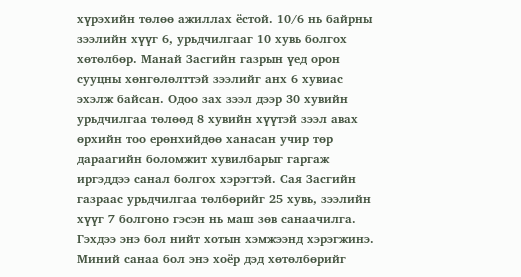хүрэхийн төлөө ажиллах ёстой. 10/6 нь байрны зээлийн хүүг 6, урьдчилгааг 10 хувь болгох хөтөлбөр. Манай Засгийн газрын үед орон сууцны хөнгөлөлттэй зээлийг анх 6 хувиас эхэлж байсан. Одоо зах зээл дээр 30 хувийн урьдчилгаа төлөөд 8 хувийн хүүтэй зээл авах өрхийн тоо ерөнхийдөө ханасан учир төр дараагийн боломжит хувилбарыг гаргаж иргэддээ санал болгох хэрэгтэй. Сая Засгийн газраас урьдчилгаа төлбөрийг 25 хувь, зээлийн хүүг 7 болгоно гэсэн нь маш зөв санаачилга. Гэхдээ энэ бол нийт хотын хэмжээнд хэрэгжинэ. Миний санаа бол энэ хоёр дэд хөтөлбөрийг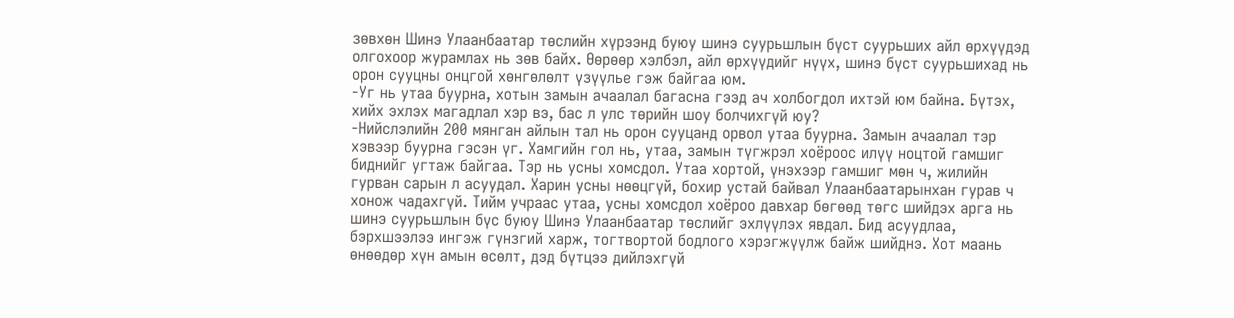зөвхөн Шинэ Улаанбаатар төслийн хүрээнд буюу шинэ суурьшлын бүст суурьших айл өрхүүдэд олгохоор журамлах нь зөв байх. Өөрөөр хэлбэл, айл өрхүүдийг нүүх, шинэ бүст суурьшихад нь орон сууцны онцгой хөнгөлөлт үзүүлье гэж байгаа юм.
-Уг нь утаа буурна, хотын замын ачаалал багасна гээд ач холбогдол ихтэй юм байна. Бүтэх, хийх эхлэх магадлал хэр вэ, бас л улс төрийн шоу болчихгүй юу?
-Нийслэлийн 200 мянган айлын тал нь орон сууцанд орвол утаа буурна. Замын ачаалал тэр хэвээр буурна гэсэн үг. Хамгийн гол нь, утаа, замын түгжрэл хоёроос илүү ноцтой гамшиг биднийг угтаж байгаа. Тэр нь усны хомсдол. Утаа хортой, үнэхээр гамшиг мөн ч, жилийн гурван сарын л асуудал. Харин усны нөөцгүй, бохир устай байвал Улаанбаатарынхан гурав ч хонож чадахгүй. Тийм учраас утаа, усны хомсдол хоёроо давхар бөгөөд төгс шийдэх арга нь шинэ суурьшлын бүс буюу Шинэ Улаанбаатар төслийг эхлүүлэх явдал. Бид асуудлаа, бэрхшээлээ ингэж гүнзгий харж, тогтвортой бодлого хэрэгжүүлж байж шийднэ. Хот маань өнөөдөр хүн амын өсөлт, дэд бүтцээ дийлэхгүй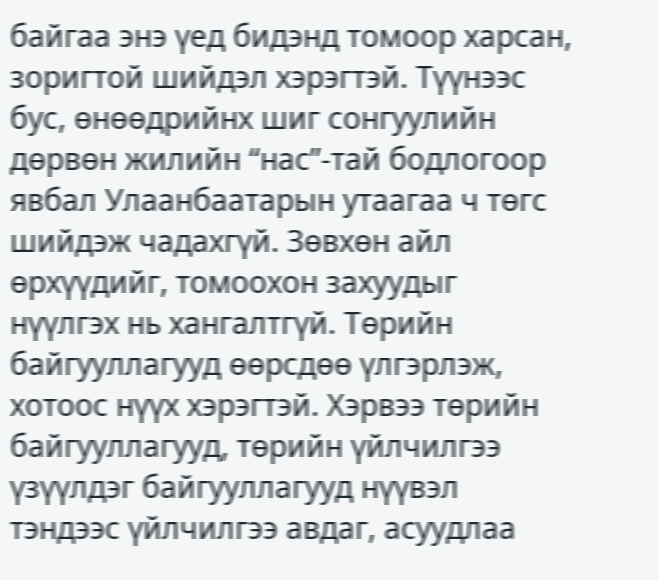байгаа энэ үед бидэнд томоор харсан, зоригтой шийдэл хэрэгтэй. Түүнээс бус, өнөөдрийнх шиг сонгуулийн дөрвөн жилийн “нас”-тай бодлогоор явбал Улаанбаатарын утаагаа ч төгс шийдэж чадахгүй. Зөвхөн айл өрхүүдийг, томоохон захуудыг нүүлгэх нь хангалтгүй. Төрийн байгууллагууд өөрсдөө үлгэрлэж, хотоос нүүх хэрэгтэй. Хэрвээ төрийн байгууллагууд, төрийн үйлчилгээ үзүүлдэг байгууллагууд нүүвэл тэндээс үйлчилгээ авдаг, асуудлаа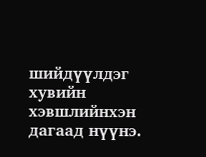шийдүүлдэг хувийн хэвшлийнхэн дагаад нүүнэ.